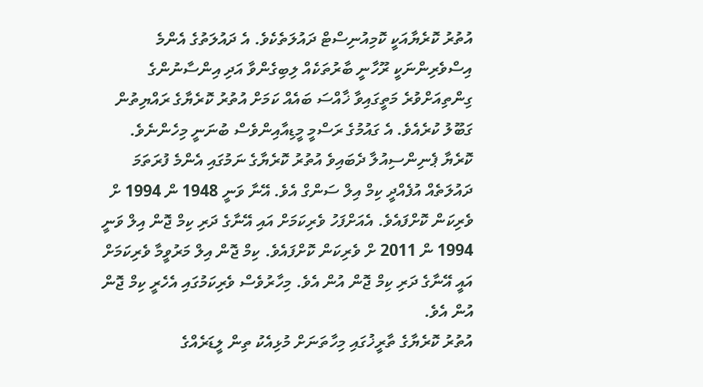އުތުރު ކޮރެޔާއަކީ ކޮމިއުނިސްޓް ދައުލަތެކެވެ. އެ ދައުލަތުގެ އެންމެ އިސްވެރިންނަކީ ރޫހާނީ ބާރުތަކެއް ލިބިގެންވާ އަދި އިންސާނުންގެ ގިންތިއަށްވުރެ މަތީގައިވާ ޚާއްސަ ބައެއް ކަމަށް އުތުރު ކޮރެޔާގެ ރައްޔިތުން ގަބޫލު ކުރެއެވެ. އެ ގައުމުގެ ރަސްމީ މީޑިއާއިންވެސް ބުނަނީ މިހެންނެވެ.
ކޮރެޔާ ޕެނިންސިއުލާ ދެބައިވެ އުތުރު ކޮރެޔާގެ ނަމުގައި އެންމެ ފުރަތަމަ ދައުލަތެއް އުފެއްދީ ކިމް އިލް ސަންގް އެވެ. އޭނާ ވަނީ 1948 ން 1994 ށް ވެރިކަން ކޮށްފައެވެ. އެއަށްފަހު ވެރިކަމަށް އައި އޭނާގެ ދަރި ކިމް ޖޮން އިލް ވަނީ 1994 ން 2011 ށް ވެރިކަން ކޮށްފައެވެ. ކިމް ޖޮން އިލް މަރުވީމާ ވެރިކަމަށް އައީ އޭނާގެ ދަރި ކިމް ޖޮން އުން އެވެ. މިހާރުވެސް ވެރިކަމުގައި އެހެރީ ކިމް ޖޮން އުން އެވެ.
އުތުރު ކޮރެޔާގެ ތާރީޚުގައި މިހާތަނަށް މުޅިއެކު ތިން ލީޑަރެއްގެ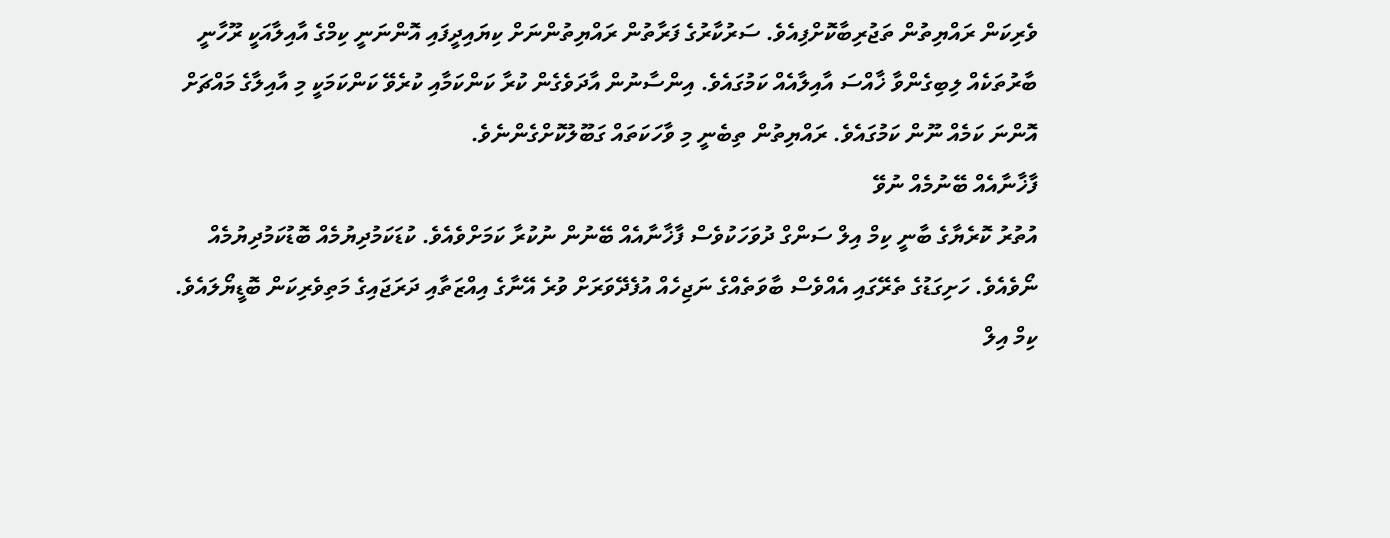ވެރިކަން ރައްޔިތުން ތަޖުރިބާކޮށްފިއެވެ. ސަރުކާރުގެ ފަރާތުން ރައްޔިތުންނަށް ކިޔައިދީފައި އޮންނަނީ ކިމްގެ އާއިލާއަކީ ރޫހާނީ ބާރުތަކެއް ލިބިގެންވާ ޚާއްސަ އާއިލާއެއް ކަމުގައެވެ. އިންސާނުން އާދަވެގެން ކުރާ ކަންކަމާއި ކުރެވޭ ކަންކަމަކީ މި އާއިލާގެ މައްޗަށް އޮންނަ ކަމެއް ނޫން ކަމުގައެވެ. ރައްޔިތުން ތިބެނީ މި ވާހަކަތައް ގަބޫލުކޮށްގެންނެވެ.
ފާޚާނާއެއް ބޭނުމެއް ނުވޭ
އުތުރު ކޮރެޔާގެ ބާނީ ކިމް އިލް ސަންގް ދުވަހަކުވެސް ފާޚާނާއެއް ބޭނުން ނުކުރާ ކަމަށްވެއެވެ. ކުޑަކަމުދިޔުމެއް ބޮޑުކަމުދިޔުމެއް ނޯވެއެވެ. ހަށިގަޑުގެ ތެރޭގައި އެއްވެސް ބާވަތެއްގެ ނަޖިހެއް އުފެދޭވަރަށް ވުރެ އޭނާގެ އިއްޒަތާއި ދަރަޖައިގެ މަތިވެރިކަން ބޮޑީޔޯލައެވެ.
ކިމް އިލް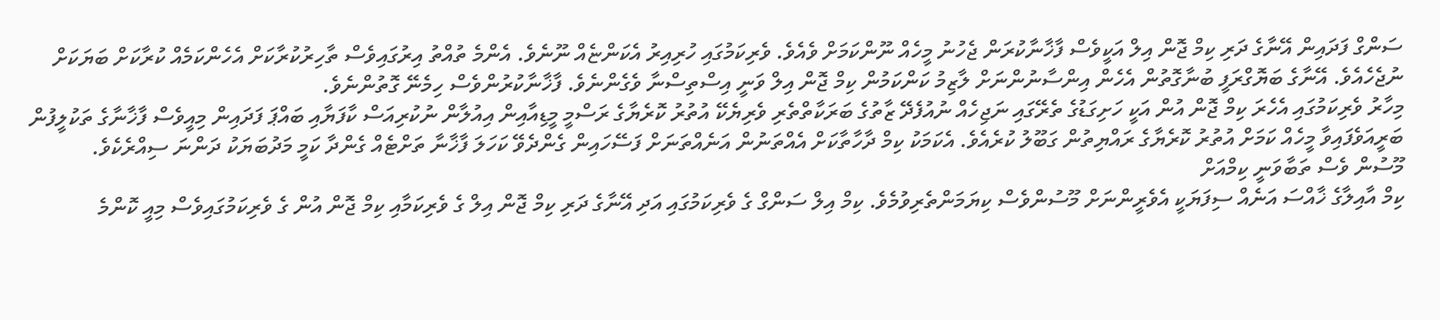ސަންގް ފަދައިން އޭނާގެ ދަރި ކިމް ޖޮން އިލް އަކީވެސް ފާޚާނާކުރަން ޖެހުނު މީހެއް ނޫންކަމަށް ވެއެވެ. ވެރިކަމުގައި ހުރިއިރު އެކަންޏެއް ނޫނެވެ. އެންމެ ތުއްތު އިރުގައިވެސް ތާހިރުކުރާކަށް އެހެންކަމެއް ކުރާކަށް ބަޔަކަށް ނުޖެހެއެވެ. އޭނާގެ ބަޔޮގްރަފީ ބުނާގޮތުން އެހެން އިންސާނުންނަށް ލާޒިމު ކަންކަމުން ކިމް ޖޮން އިލް ވަނީ އިސްތިސްނާ ވެގެންނެވެ. ފާޚާނާކުރުންވެސް ހިމެނޭ ގޮތުންނެވެ.
މިހާރު ވެރިކަމުގައި އެހެރަ ކިމް ޖޮން އުން އަކީ ހަށިގަޑުގެ ތެރޭގައި ނަޖިހެއް ނުއުފެދޭ ޒާތުގެ ބަރަކާތްތެރި ވެރިޔެކޭ އުތުރު ކޮރެޔާގެ ރަސްމީ މީޑިއާއިން އިއުލާން ނުކުރިއަސް ކާފަޔާއި ބައްޕަ ފަދައިން މިއީވެސް ފާޚާނާގެ ތަކުލީފުން ބަރީއަވެފައިވާ މީހެއް ކަމަށް އުތުރު ކޮރެޔާގެ ރައްޔިތުން ގަބޫލު ކުރެއެވެ. އެކަމަކު ކިމް ދާހާތާކަށް އެއްތަނުން އަނެއްތަނަށް ފަސޭހައިން ގެންދެވޭ ކަހަލަ ފާޚާނާ ތަށްޓެއް ގެންދާ ކަމީ މަދުބަޔަކު ދަންނަ ސިއްރެކެވެ.
މޫސުން ވެސް ތަބާވަނީ ކިމްއަށް
ކިމް އާއިލާގެ ޚާއްސަ އަނެއް ސިފަޔަކީ އެވެރީންނަށް މޫސުންވެސް ކިޔަމަންތެރިވުމެވެ. ކިމް އިލް ސަންގް ގެ ވެރިކަމުގައި އަދި އޭނާގެ ދަރި ކިމް ޖޮން އިލް ގެ ވެރިކަމާއި ކިމް ޖޮން އުން ގެ ވެރިކަމުގައިވެސް މިއީ ކޮންމެ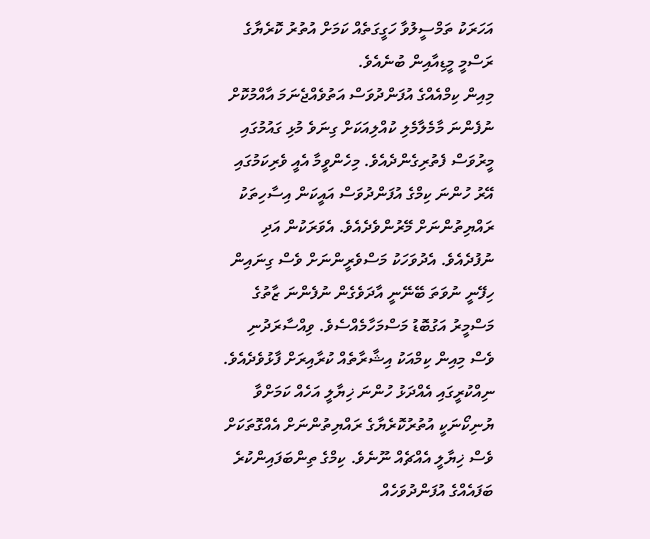އަހަރަކު ތަމްސީލުވާ ހަގީގަތެއް ކަމަށް އުތުރު ކޮރެޔާގެ ރަސްމީ މީޑިއާއިން ބުނެއެވެ.
މިއިން ކިމްއެއްގެ އުފަންދުވަސް އަތުވެއްޖެނަމަ އާއްމުކޮށް ނުފެންނަ މާމެލާމެލި ކުއްލިއަކަށް ގިނަވެ މުޅި ގައުމުގައި މީރުވަސް ފެތުރިގެންދެއެވެ. މިހެންވީމާ އެއީ ވެރިކަމުގައި އޭރު ހުންނަ ކިމްގެ އުފަންދުވަސް އައީކަން އިސާހިތަކު ރައްޔިތުންނަށް މޭރުންވެދެއެވެ. އެވަރަކުން އަދި ނުފުދެއެވެ. އެދުވަހަކު މަސްވެރީންނަށް ވެސް ގިނައިން ހިފޭނީ ނުވަތަ ބޭނޭނީ އާދަވެގެން ނުފެންނަ ޒާތުގެ މަސްމީރު އަގުބޮޑު މަސްމަހާމެއްސެވެ. ވިއްސާރަދުނި ވެސް މިއިން ކިމްއަކު އިޝާރާތެއް ކުރާއިރަށް ފާޅުވެދެއެވެ.
ނިއްކުރީގައި އެއްދަޅު ހުންނަ ޚިޔާލީ އަހެއް ކަމަށްވާ ޔުނިކޯނަކީ އުތުރުކޮރެޔާގެ ރައްޔިތުންނަށް އެއްގޮތަކަށް ވެސް ޚިޔާލީ އެއްޗެއް ނޫނެވެ. ކިމްގެ ތިންބަފައިންކުރެ ބަފައެއްގެ އުފަންދުވަހެއް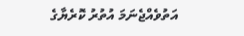އަތުވެއްޖެނަމަ އުތުރު ކޮރެޔާގެ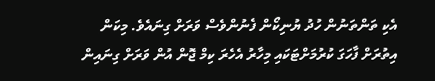އެކި ތަންތަނުން ހުދު ޔުނިކޯން ފެނުންވެސް ވަރަށް ގިނައެވެ. މިކަން އިތުރަށް ފާހަގަ ކުރުމަށްޓަކައި މިހާރު އެހެރަ ކިމް ޖޮން އުން ވަރަށް ގިނައިން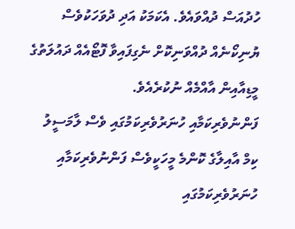ހުދުއަސް ދުއްވައެވެ. އެކަމަކު އަދި ދުވަހަކުވެސް ޔުނިކޯނެއް ދުއްވަނިކޮށް ނެގިފައިވާ ފޮޓޯއެއް ދައުލަތުގެ މީޑިއާއިން އާއްމެއް ނުކުރެއެވެ.
ފަންނުވެރިކަމާއި ހުނަރުވެރިކަމުގައި ވެސް ލާމަސީލު
ކިމް އާއިލާގެ ކޮންމެ މީހަކީވެސް ފަންނުވެރިކަމާއި ހުނަރުވެރިކަމުގައި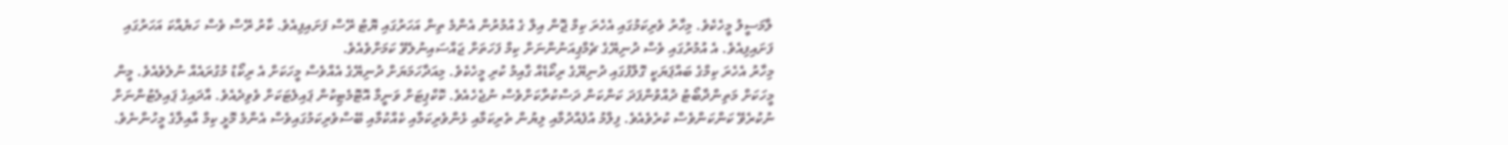ލާމަސީލު މީހެކެވެ. މިހާރު ވެރިކަމުގައި އެހެރަ ކިމް ޖޮން އިލް ގެ އުމުރުން އެންމެ ތިން އަހަރުގައި ޔޮޓު ރޭސް ފަށައިފިއެވެ. ކާރު ރޭސް ވެސް ހަޔެއްކަ އަހަރުގައި ފަށައިފިއެވެ. އެ އުމުރުގައި ވެސް ދުނިޔޭގެ ޗެމްޕިއަނުންނަށް ކިމް ފަހަތަށް ޖައްސައިނުލެވޭ ކަމަށްވެއެވެ.
މިހާރު އެހެރަ ކިމްގެ ބައްޕަޔަކީ ގޮލްފުގައި ދުނިޔޭގެ ރިކޯޑެއް ގާއިމު ކުރި މީހެކެވެ. މިއަދާހަމަޔަށް ދުނިޔޭގެ އެއްވެސް މީހަކަށް އެ ރިކޯޑު މުގުރައެއް ނުލެވެއެވެ. މީން މީހަކަށް މަތިންދާބޯޓު ދުއްވުންފަދަ ކަންކަން ދަސްކުރާކަށްވެސް ނުޖެހެއެވެ. ކޮކްޕިޓަށް ވަނީމާ އޮޓޮމެޓިކުން ޕައިލެޓަކަށް ވެވިދެއެވެ. އާދައިގެ ޕައިލެޓުންނަށް ނުކުރެވޭ ކަންކަންވެސް ކުރެވެއެވެ. ފިލްމު އުފެއްދުމާއި ލިޔުން ތެރިކަމާއި ޅެންވެރިކަމާއި ކެއްކުމާއި ބޭސްވެރިކަމުގައިވެސް އެންމެ މޮޅީ ކިމް އާއިލާގެ މީހުންނެވެ.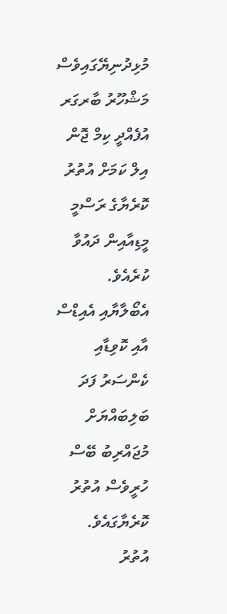މުޅިދުނިޔޭގައިވެސް މަޝްހޫރު ބާރގަރ އުފެއްދީ ކިމް ޖޮން އިލް ކަމަށް އުތުރު ކޮރެޔާގެ ރަސްމީ މީޑިއާއިން ދައުވާ ކުރެއެވެ. އެބޯލާޔާއި އެއިޑްސް އާއި ކޮވިޑާއި ކެންސަރު ފަދަ ބަލިބައްޔަށް މުޖައްރިބު ބޭސް ހުރީވެސް އުތުރު ކޮރެޔާގައެވެ. އުތުރު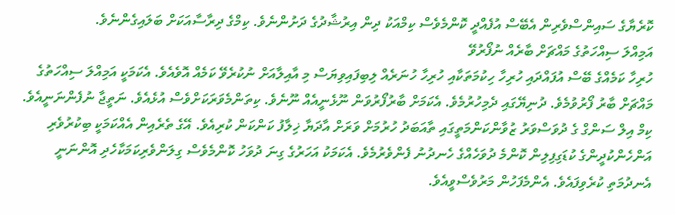ކޮރެޔާގެ ސައިންސްވެރިން އެބޭސް އުފެއްދީ ކޮންމެވެސް ކިމްއަކު ދިން އިރުޝާދުގެ ދަށުންނެވެ. ކިމްގެ ދިރާސާއަކަށް ބަލައިގެންނެވެ.
އަމިއްލަ ސިއްހަތުގެ މައްޗަށް ބާރެއް ނުފޯރުވޭ
ހުރިހާ ކަމެއްގެ ބޭސް އުފައްދައި ހުރިހާ ހިކުމަތަކާއި ހުރިހާ ހުނަރެއް ލިބިފައިވިޔަސް މި އާއިލާއަށް ނުކުރެވޭ ކަމެއް އޮވެއެވެ. އެކަމަކީ އަމިއްލަ ސިއްހަތުގެ މައްޗަށް ބާރު ފޯރުވުމެވެ. ދުނިޔޭގައި ދެމިހުރުމެވެ. އެކަމަށް ބާރުފޯރުވަން ނޫޅެނީއެއް ނޫނެވެ. ކިތަންމެވަރަކަށްވެސް އުޅެއެވެ. ނަތީޖާ ނުފެންނަނީއެވެ.
ކިމް އިލް ސަންގް ގެ ދުވަސްވަރު ޒުވާންކަންމަތީގައި ތާއަބަދު ހުރުމަށް ވަރަށް އާދަޔާ ޚިލާފު ކަންކަން ކުރިއެވެ. އޭގެ ތެރެއިން އެއްކަމަކީ ބިކުރުވެރި އަންހެންކުދީންގެ ކުޑަގިފިލިން ކޮންމެ ދުވަހެއްގެ ހެނދުނު ފެންވެރުމެވެ. އެކަމަކު އަހަރުގެ ގިނަ ދުވަހު ކޮންމެވެސް ގިލަންވެރިކަމަކާހެދި އޮންނަނީ އެނދުމަތި ކުރެވިފައެވެ. އެންމެފަހުން މަރުވެސްވީއެވެ.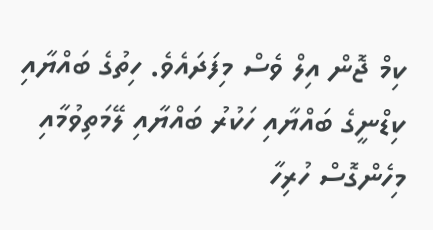ކިމް ޖޮން އިލް ވެސް މިފަދައެވެ. ހިތުގެ ބައްޔާއި ކިޑްނީގެ ބައްޔާއި ހަކުރު ބައްޔާއި ލޭމަތިވުމާއި މިހެންގޮސް ހުރިހާ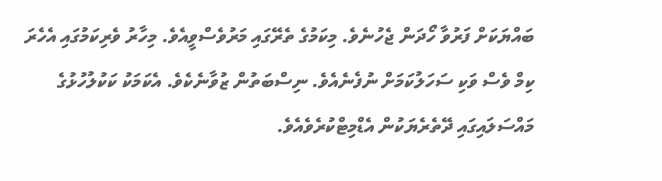ބައްޔަކަށް ފަރުވާ ހޯދަން ޖެހުނެވެ. މިކަމުގެ ތެރޭގައި މަރުވެސްވީއެވެ. މިހާރު ވެރިކަމުގައި އެހެރަ ކިމް ވެސް ވަކި ސަހަލުކަމަށް ނުފެނެއެވެ. ނިސްބަތުން ޒުވާނެކެވެ. އެކަމަކު ކަކުލުހުޅުގެ މައްސަލައިގައި ދޭތެރެޔަކުން އެޑްމިޓްކުރެވެއެވެ.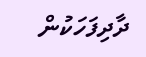ދާދިފަހަކުން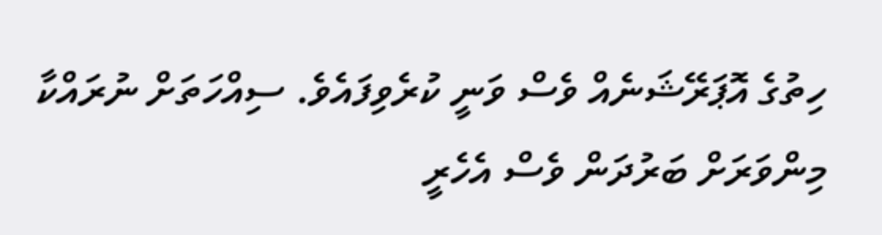ހިތުގެ އޮޕަރޭޝަނެއް ވެސް ވަނީ ކުރެވިފައެވެ. ސިއްހަތަށް ނުރައްކާ މިންވަރަށް ބަރުދަން ވެސް އެހެރީ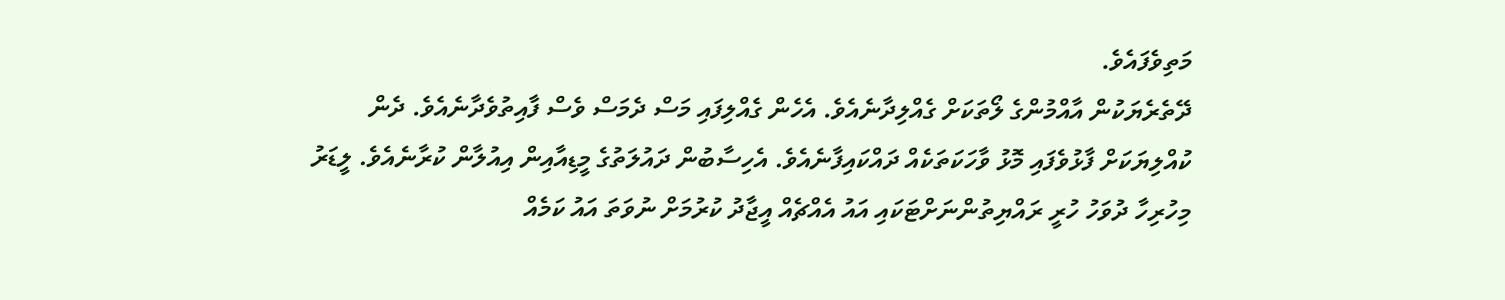މަތިވެފައެވެ.
ދޭތެރެޔަކުން އާއްމުންގެ ލޯތަކަށް ގެއްލިދާނެއެވެ. އެހެން ގެއްލިފައި މަސް ދެމަސް ވެސް ފާއިތުވެދާނެއެވެ. ދެން ކުއްލިޔަކަށް ފާޅުވެފައި މޮޅު ވާހަކަތަކެއް ދައްކައިފާނެއެވެ. އެހިސާބުން ދައުލަތުގެ މީޑިއާއިން އިއުލާން ކުރާނެއެވެ. ލީޑަރު މިހުރިހާ ދުވަހު ހުރީ ރައްޔިތުންނަށްޓަކައި އައު އެއްޗެއް އީޖާދު ކުރުމަށް ނުވަތަ އައު ކަމެއް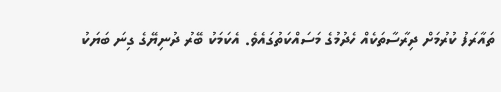ތައާރަފު ކުރުމަށް ދިރާސާތަކެއް ހެދުމުގެ މަސައްކަތުގައެވެ. އެކަމަކު ބޭރު ދުނިޔޭގެ ގިނަ ބަޔަކު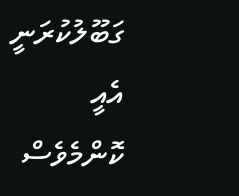ގަބޫލުކުރަނީ އެއީ ކޮންމެވެސް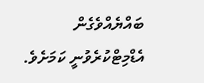ބައްޔެއްވެގެން އެޑްމިޓްކުރެވުނީ ކަމަށެވެ.